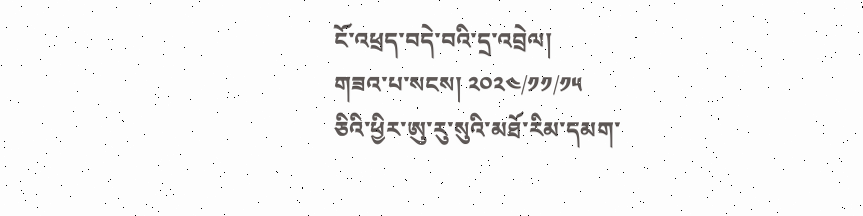ངོ་འཕྲད་བདེ་བའི་དྲ་འབྲེལ།
གཟའ་པ་སངས། ༢༠༢༤/༡༡/༡༥
ཅིའི་ཕྱིར་ཨུ་རུ་སུའི་མཐོ་རིམ་དམག་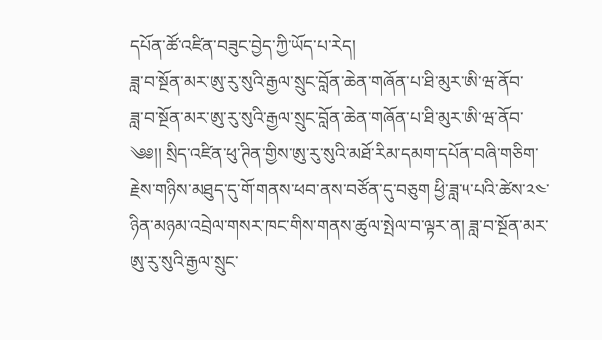དཔོན་ཚོ་འཛིན་བཟུང་བྱེད་ཀྱི་ཡོད་པ་རེད།
ཟླ་བ་སྔོན་མར་ཨུ་རུ་སུའི་རྒྱལ་སྲུང་བློན་ཆེན་གཞོན་པ་ཐི་མུར་ཨི་ཝ་ནོབ་
ཟླ་བ་སྔོན་མར་ཨུ་རུ་སུའི་རྒྱལ་སྲུང་བློན་ཆེན་གཞོན་པ་ཐི་མུར་ཨི་ཝ་ནོབ་
༄༅།། སྲིད་འཛིན་ཕུ་ཊིན་གྱིས་ཨུ་རུ་སུའི་མཐོ་རིམ་དམག་དཔོན་བཞི་གཅིག་རྗེས་གཉིས་མཐུད་དུ་གོ་གནས་ཕབ་ནས་བཙོན་དུ་བཅུག ཕྱི་ཟླ་༥་པའི་ཚེས་༢༤་ཉིན་མཉམ་འབྲེལ་གསར་ཁང་གིས་གནས་ཚུལ་སྤེལ་བ་ལྟར་ན། ཟླ་བ་སྔོན་མར་ཨུ་རུ་སུའི་རྒྱལ་སྲུང་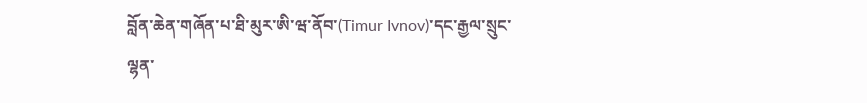བློན་ཆེན་གཞོན་པ་ཐི་མུར་ཨི་ཝ་ནོབ་(Timur Ivnov)་དང་རྒྱལ་སྲུང་ལྷན་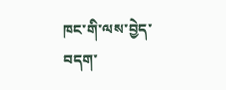ཁང་གི་ལས་བྱེད་བདག་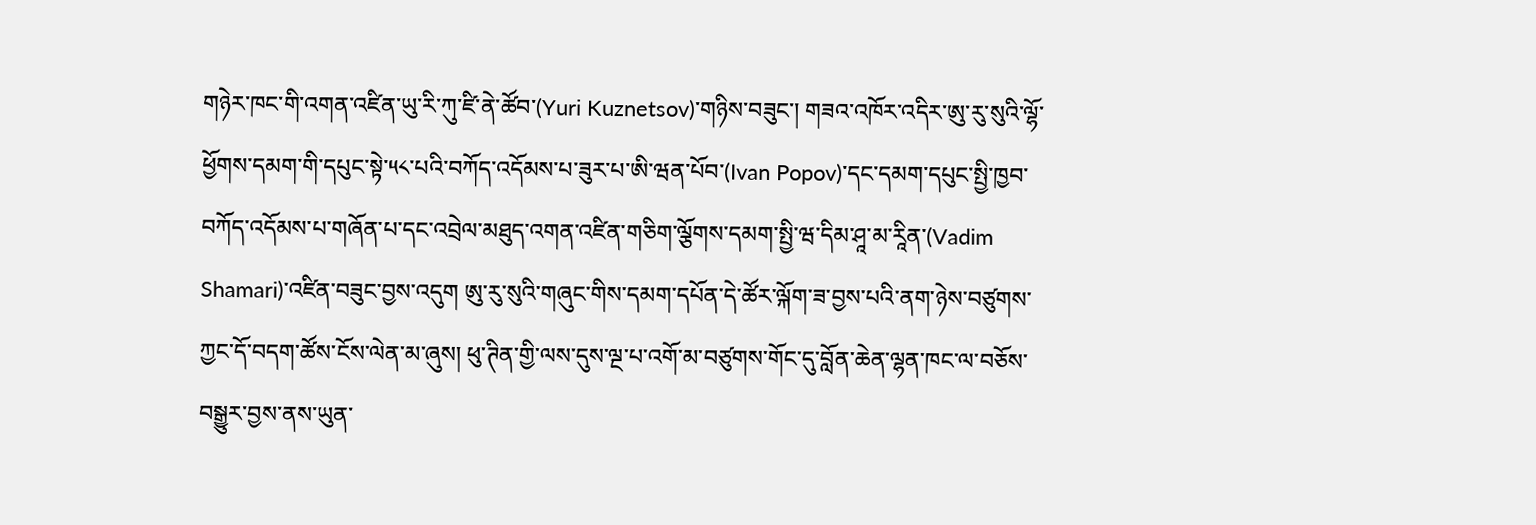གཉེར་ཁང་གི་འགན་འཛིན་ཡུ་རི་ཀུ་ཛི་ནེ་ཚོབ་(Yuri Kuznetsov)་གཉིས་བཟུང་། གཟའ་འཁོར་འདིར་ཨུ་རུ་སུའི་ལྷོ་ཕྱོགས་དམག་གི་དཔུང་སྟེ་༥༨་པའི་བཀོད་འདོམས་པ་ཟུར་པ་ཨི་ཝན་པོབ་(Ivan Popov)་དང་དམག་དཔུང་སྤྱི་ཁྱབ་བཀོད་འདོམས་པ་གཞོན་པ་དང་འབྲེལ་མཐུད་འགན་འཛིན་གཅིག་ལྕོགས་དམག་སྤྱི་ཝ་དིམ་ཤཱ་མ་རཱིན་(Vadim Shamari)་འཛིན་བཟུང་བྱས་འདུག ཨུ་རུ་སུའི་གཞུང་གིས་དམག་དཔོན་དེ་ཚོར་ལྐོག་ཟ་བྱས་པའི་ནག་ཉེས་བཙུགས་ཀྱང་དོ་བདག་ཚོས་ངོས་ལེན་མ་ཞུས། ཕུ་ཊིན་གྱི་ལས་དུས་ལྔ་པ་འགོ་མ་བཙུགས་གོང་དུ་བློན་ཆེན་ལྷན་ཁང་ལ་བཅོས་བསྒྱུར་བྱས་ནས་ཡུན་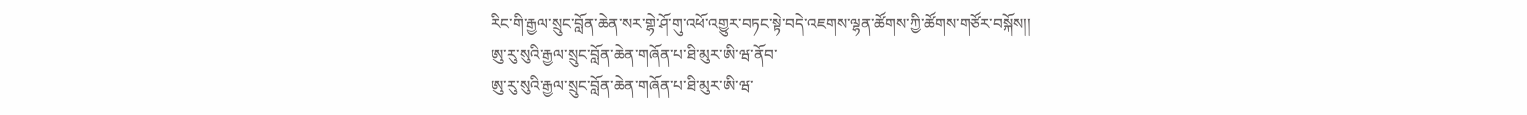རིང་གི་རྒྱལ་སྲུང་བློན་ཆེན་སར་གྷེ་ཤོ་གུ་འཕོ་འགྱུར་བཏང་སྟེ་བདེ་འཇགས་ལྷན་ཚོགས་ཀྱི་ཚོགས་གཙོར་བསྐོས།།
ཨུ་རུ་སུའི་རྒྱལ་སྲུང་བློན་ཆེན་གཞོན་པ་ཐི་མུར་ཨི་ཝ་ནོབ་
ཨུ་རུ་སུའི་རྒྱལ་སྲུང་བློན་ཆེན་གཞོན་པ་ཐི་མུར་ཨི་ཝ་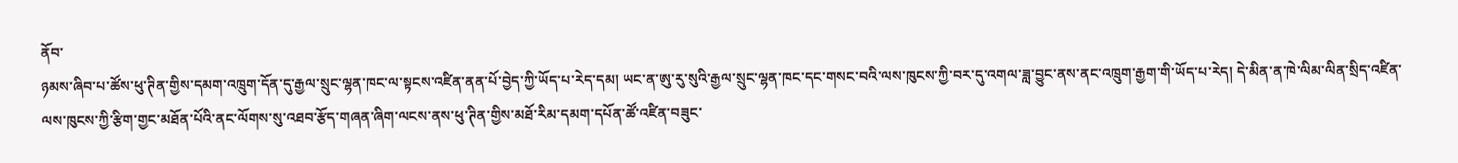ནོབ་
ཉམས་ཞིབ་པ་ཚོས་ཕུ་ཊིན་གྱིས་དམག་འཁྲུག་དོན་དུ་རྒྱལ་སྲུང་ལྷན་ཁང་ལ་སྟངས་འཛིན་ནན་པོ་བྱེད་ཀྱི་ཡོད་པ་རེད་དམ། ཡང་ན་ཨུ་རུ་སུའི་རྒྱལ་སྲུང་ལྷན་ཁང་དང་གསང་བའི་ལས་ཁུངས་ཀྱི་བར་དུ་འགལ་ཟླ་བྱུང་ནས་ནང་འཁྲུག་རྒྱག་གི་ཡོད་པ་རེད། དེ་མིན་ན་ཁེ་ལིམ་ལིན་སྲིད་འཛིན་ལས་ཁུངས་ཀྱི་རྩིག་གྱང་མཐོན་པོའི་ནང་ལོགས་སུ་འཐབ་རྩོད་གཞན་ཞིག་ལངས་ནས་ཕུ་ཊིན་གྱིས་མཐོ་རིམ་དམག་དཔོན་ཚོ་འཛིན་བཟུང་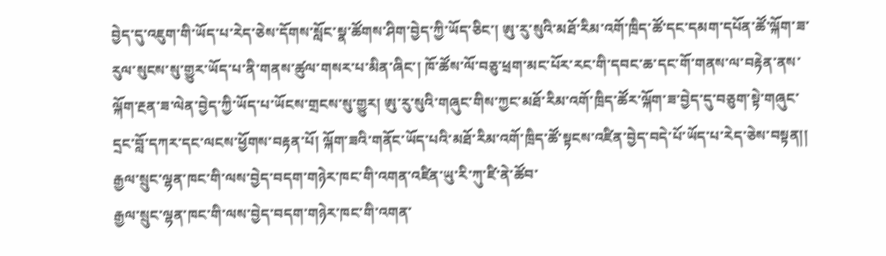བྱེད་དུ་འཇུག་གི་ཡོད་པ་རེད་ཅེས་དོགས་སློང་སྣ་ཚོགས་ཤིག་བྱེད་ཀྱི་ཡོད་ཅིང་། ཨུ་རུ་སུའི་མཐོ་རིམ་འགོ་ཁྲིད་ཚོ་དང་དམག་དཔོན་ཚོ་ལྐོག་ཟ་རུལ་སུངས་སུ་གྱུར་ཡོད་པ་ནི་གནས་ཚུལ་གསར་པ་མིན་ཞིང་། ཁོ་ཚོས་ལོ་བཅུ་ཕྲག་མང་པོར་རང་གི་དབང་ཆ་དང་གོ་གནས་ལ་བརྟེན་ནས་ལྐོག་རྔན་ཟ་ལེན་བྱེད་ཀྱི་ཡོད་པ་ཡོངས་གྲངས་སུ་གྱུར། ཨུ་རུ་སུའི་གཞུང་གིས་ཀྱང་མཐོ་རིམ་འགོ་ཁྲིད་ཚོར་ལྐོག་ཟ་བྱེད་དུ་བཅུག་སྟེ་གཞུང་དྲང་བློ་དཀར་དང་ལངས་ཕྱོགས་བརྟན་པོ། ལྐོག་ཟའི་གནོང་ཡོད་པའི་མཐོ་རིམ་འགོ་ཁྲིད་ཚོ་སྟངས་འཛིན་བྱེད་བདེ་པོ་ཡོད་པ་རེད་ཅེས་བསྟན།།
རྒྱལ་སྲུང་ལྷན་ཁང་གི་ལས་བྱེད་བདག་གཉེར་ཁང་གི་འགན་འཛིན་ཡུ་རི་ཀུ་ཛི་ནེ་ཚོབ་
རྒྱལ་སྲུང་ལྷན་ཁང་གི་ལས་བྱེད་བདག་གཉེར་ཁང་གི་འགན་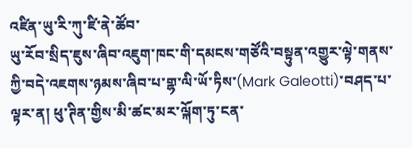འཛིན་ཡུ་རི་ཀུ་ཛི་ནེ་ཚོབ་
ཡུ་རོབ་སྲིད་ཇུས་ཞིབ་འཇུག་ཁང་གི་དམངས་གཙོའི་བསྟུན་འགྱུར་ལྟེ་གནས་ཀྱི་བདེ་འཇགས་ཉམས་ཞིབ་པ་གྷ་ལི་ཡོ་ཏིས་(Mark Galeotti)་བཤད་པ་ལྟར་ན། ཕུ་ཊིན་གྱིས་མི་ཚང་མར་ལྐོག་ཏུ་ངན་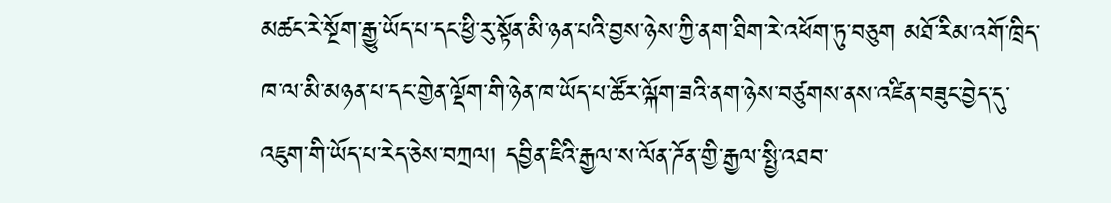མཚང་རེ་སྔོག་རྒྱུ་ཡོད་པ་དང་ཕྱི་རུ་སྟོན་མི་ཉན་པའི་བྱས་ཉེས་ཀྱི་ནག་ཐིག་རེ་འཕོག་ཏུ་བཅུག མཐོ་རིམ་འགོ་ཁྲིད་ཁ་ལ་མི་མཉན་པ་དང་གྱེན་ལྡོག་གི་ཉེན་ཁ་ཡོད་པ་ཚོར་ལྐོག་ཟའི་ནག་ཉེས་བཙུགས་ནས་འཛིན་བཟུང་བྱེད་དུ་འཇུག་གི་ཡོད་པ་རེད་ཅེས་བཀྲལ། དབྱིན་ཇིའི་རྒྱལ་ས་ལོན་ཌོན་གྱི་རྒྱལ་སྤྱི་འཐབ་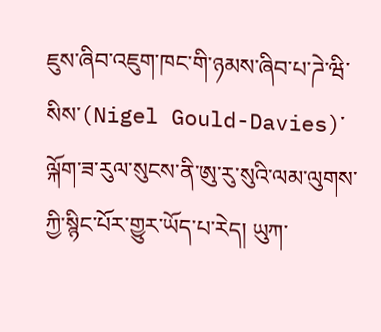ཇུས་ཞིབ་འཇུག་ཁང་གི་ཉམས་ཞིབ་པ་ཌེ་ཝི་སིས་(Nigel Gould-Davies)་ལྐོག་ཟ་རུལ་སུངས་ནི་ཨུ་རུ་སུའི་ལམ་ལུགས་ཀྱི་སྙིང་པོར་གྱུར་ཡོད་པ་རེད། ཡུཀ་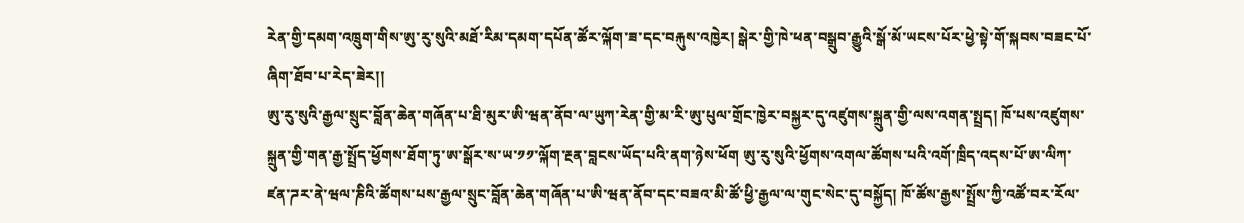རེན་གྱི་དམག་འཁྲུག་གིས་ཨུ་རུ་སུའི་མཐོ་རིམ་དམག་དཔོན་ཚོར་ལྐོག་ཟ་དང་བརྐུས་འཁྱེར། སྒེར་གྱི་ཁེ་ཕན་བསྒྲུབ་རྒྱུའི་སྒོ་མོ་ཡངས་པོར་ཕྱེ་སྟེ་གོ་སྐབས་བཟང་པོ་ཞིག་ཐོབ་པ་རེད་ཟེར།།
ཨུ་རུ་སུའི་རྒྱལ་སྲུང་བློན་ཆེན་གཞོན་པ་ཐི་མུར་ཨི་ཝན་ནོབ་ལ་ཡུཀ་རེན་གྱི་མ་རི་ཨུ་པུལ་གྲོང་ཁྱེར་བསྐྱར་དུ་འཛུགས་སྐྲུན་གྱི་ལས་འགན་སྤྲད། ཁོ་པས་འཛུགས་སྐྲུན་གྱི་གན་རྒྱ་སྤྲོད་ཕྱོགས་ཐོག་ཏུ་ཨ་སྒོར་ས་ཡ་༡༡་ལྐོག་རྔན་བླངས་ཡོད་པའི་ནག་ཉེས་ཕོག ཨུ་རུ་སུའི་ཕྱོགས་འགལ་ཚོགས་པའི་འགོ་ཁྲིད་འདས་པོ་ཨ་ལིཀ་ཛན་ཌར་ནེ་ཝལ་ཎིའི་ཚོགས་པས་རྒྱལ་སྲུང་བློན་ཆེན་གཞོན་པ་ཨི་ཝན་ནོབ་དང་བཟའ་མི་ཚོ་ཕྱི་རྒྱལ་ལ་གུང་སེང་དུ་བསྐྱོད། ཁོ་ཚོས་རྒྱས་སྤྲོས་ཀྱི་འཚོ་བར་རོལ་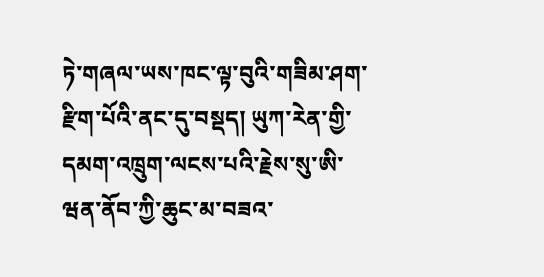ཏེ་གཞལ་ཡས་ཁང་ལྟ་བུའི་གཟིམ་ཤག་རྫིག་པོའི་ནང་དུ་བསྡད། ཡུཀ་རེན་གྱི་དམག་འཁྲུག་ལངས་པའི་རྗེས་སུ་ཨི་ཝན་ནོབ་ཀྱི་ཆུང་མ་བཟའ་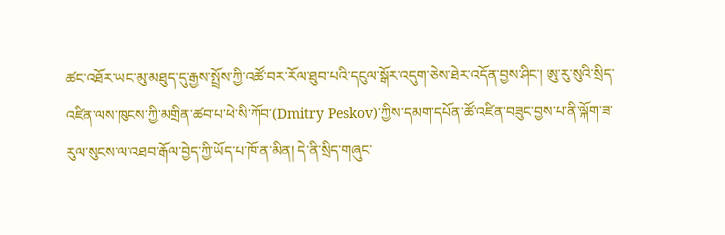ཚང་འཐོར་ཡང་མུ་མཐུད་དུ་རྒྱས་སྤྲོས་ཀྱི་འཚོ་བར་རོལ་ཐུབ་པའི་དངུལ་སྒོར་འདུག་ཅེས་ཐེར་འདོན་བྱས་ཤིང་། ཨུ་རུ་སུའི་སྲིད་འཛིན་ལས་ཁུངས་ཀྱི་མགྲིན་ཚབ་པ་ཕེ་སི་ཀོབ་(Dmitry Peskov)་ཀྱིས་དམག་དཔོན་ཚོ་འཛིན་བཟུང་བྱས་པ་ནི་ལྐོག་ཟ་རུལ་སུངས་ལ་འཐབ་རྒོལ་བྱེད་ཀྱི་ཡོད་པ་ཁོ་ན་མིན། དེ་ནི་སྲིད་གཞུང་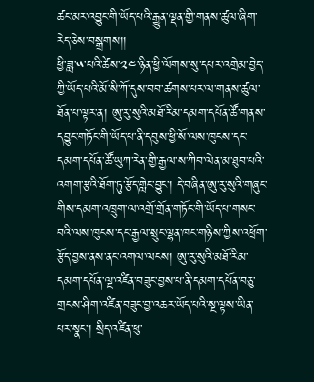ཚང་མར་འབྱུང་གི་ཡོད་པའི་རྒྱུན་ལྡན་གྱི་གནས་ཚུལ་ཞིག་རེད་ཅེས་བསྒྲགས།།
ཕྱི་ཟླ་༥་པའི་ཚེས་༢༤་ཉིན་ཕྱི་ལོགས་སུ་དཔར་འགྲེམ་བྱེད་ཀྱི་ཡོད་པའི་མོ་སི་ཀོ་དུས་བབ་ཚགས་པར་ལ་གནས་ཚུལ་ཐོན་པ་ལྟར་ན། ཨུ་རུ་སུའི་མཐོ་རིམ་དམག་དཔོན་ཚོ་གནས་དབྱུང་གཏོང་གི་ཡོད་པ་ནི་དབུས་ཕྱི་སོ་ལས་ཁུངས་དང་དམག་དཔོན་ཚོ་ཡུཀ་རེན་གྱི་རྒྱལ་ས་ཀིབ་ལེན་མ་ཐུབ་པའི་འགག་རྩའི་ཐོག་ཏུ་རྩོད་གླེང་བྱུང་། དེ་བཞིན་ཨུ་རུ་སུའི་གཞུང་གིས་དམག་འཁྲུག་ལ་འགྲོ་གྲོན་གཏོང་གི་ཡོད་པ་གསང་བའི་ལས་ཁུངས་དང་རྒྱལ་སྲུང་ལྷན་ཁང་གཉིས་ཀྱིས་འཕྲོག་རྩོད་བྱས་ནས་ནང་འགལ་ལངས། ཨུ་རུ་སུའི་མཐོ་རིམ་དམག་དཔོན་ལྔ་འཛིན་བཟུང་བྱས་པ་ནི་དམག་དཔོན་བཅུ་གྲངས་ཤིག་འཛིན་བཟུང་བྱ་འཆར་ཡོད་པའི་སྔ་ལྟས་ཡིན་པར་སྣང་། སྲིད་འཛིན་ཕུ་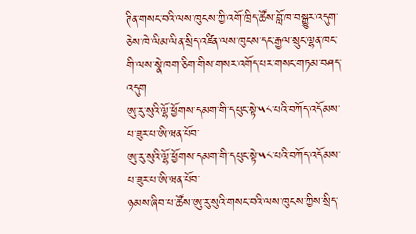ཊིན་གསང་བའི་ལས་ཁུངས་ཀྱི་འགོ་ཁྲིད་ཚོས་བློ་ཁ་བསྒྱུར་འདུག་ཅེས་ཁེ་ལིམ་ལིན་སྲིད་འཛིན་ལས་ཁུངས་དང་རྒྱལ་སྲུང་ལྷན་ཁང་གི་ལས་སྣེ་ཁག་ཅིག་གིས་གསར་འགོད་པར་གསང་གཏམ་བཤད་འདུག
ཨུ་རུ་སུའི་ལྷོ་ཕྱོགས་དམག་གི་དཔུང་སྟེ་༥༨་པའི་བཀོད་འདོམས་པ་ཟུར་པ་ཨི་ཝན་པོབ་
ཨུ་རུ་སུའི་ལྷོ་ཕྱོགས་དམག་གི་དཔུང་སྟེ་༥༨་པའི་བཀོད་འདོམས་པ་ཟུར་པ་ཨི་ཝན་པོབ་
ཉམས་ཞིབ་པ་ཚོས་ཨུ་རུ་སུའི་གསང་བའི་ལས་ཁུངས་ཀྱིས་སྲིད་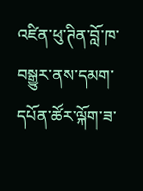འཛིན་ཕུ་ཊིན་བློ་ཁ་བསྒྱུར་ནས་དམག་དཔོན་ཚོར་ལྐོག་ཟ་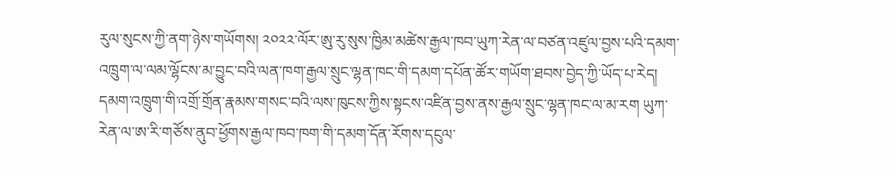རུལ་སུངས་ཀྱི་ནག་ཉེས་གཡོགས། ༢༠༢༢་ལོར་ཨུ་རུ་སུས་ཁྱིམ་མཚེས་རྒྱལ་ཁབ་ཡུཀ་རེན་ལ་བཙན་འཛུལ་བྱས་པའི་དམག་འཁྲུག་ལ་ལམ་ལྷོངས་མ་བྱུང་བའི་ལན་ཁག་རྒྱལ་སྲུང་ལྷན་ཁང་གི་དམག་དཔོན་ཚོར་གཡོག་ཐབས་བྱེད་ཀྱི་ཡོད་པ་རེད། དམག་འཁྲུག་གི་འགྲོ་གྲོན་རྣམས་གསང་བའི་ལས་ཁུངས་ཀྱིས་སྟངས་འཛིན་བྱས་ནས་རྒྱལ་སྲུང་ལྷན་ཁང་ལ་མ་རག ཡུཀ་རེན་ལ་ཨ་རི་གཙོས་ནུབ་ཕྱོགས་རྒྱལ་ཁབ་ཁག་གི་དམག་དོན་རོགས་དངུལ་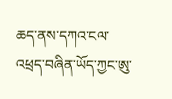ཆད་ནས་དཀའ་ངལ་འཕྲད་བཞིན་ཡོད་ཀྱང་ཨུ་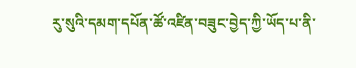རུ་སུའི་དམག་དཔོན་ཚོ་འཛིན་བཟུང་བྱེད་ཀྱི་ཡོད་པ་ནི་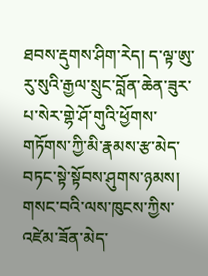ཐབས་རྡུགས་ཤིག་རེད། ད་ལྟ་ཨུ་རུ་སུའི་རྒྱལ་སྲུང་བློན་ཆེན་ཟུར་པ་སེར་གྷེ་ཤོ་གུའི་ཕྱོགས་གཏོགས་ཀྱི་མི་རྣམས་རྩ་མེད་བཏང་སྟེ་སྟོབས་ཤུགས་ཉམས། གསང་བའི་ལས་ཁུངས་ཀྱིས་འཛེམ་ཟོན་མེད་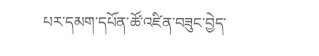པར་དམག་དཔོན་ཚོ་འཛིན་བཟུང་བྱེད་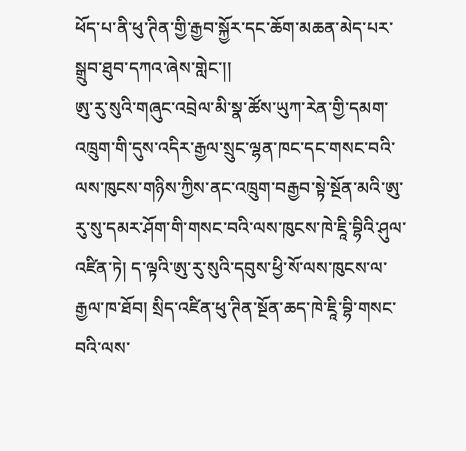ཕོད་པ་ནི་ཕུ་ཊིན་གྱི་རྒྱབ་སྐྱོར་དང་ཆོག་མཆན་མེད་པར་སྒྲུབ་ཐུབ་དཀའ་ཞེས་གླེང་།།
ཨུ་རུ་སུའི་གཞུང་འབྲེལ་མི་སྣ་ཚོས་ཡུཀ་རེན་གྱི་དམག་འཁྲུག་གི་དུས་འདིར་རྒྱལ་སྲུང་ལྷན་ཁང་དང་གསང་བའི་ལས་ཁུངས་གཉིས་ཀྱིས་ནང་འཁྲུག་བརྒྱབ་སྟེ་སྔོན་མའི་ཨུ་རུ་སུ་དམར་ཤོག་གི་གསང་བའི་ལས་ཁུངས་ཁེ་ཇཱི་བྷིའི་ཤུལ་འཛིན་ཏེ། ད་ལྟའི་ཨུ་རུ་སུའི་དབུས་ཕྱི་སོ་ལས་ཁུངས་ལ་རྒྱལ་ཁ་ཐོབ། སྲིད་འཛིན་ཕུ་ཊིན་སྔོན་ཆད་ཁེ་ཇཱི་བྷི་གསང་བའི་ལས་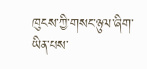ཁུངས་ཀྱི་གསང་ཉུལ་ཞིག་ཡིན་པས་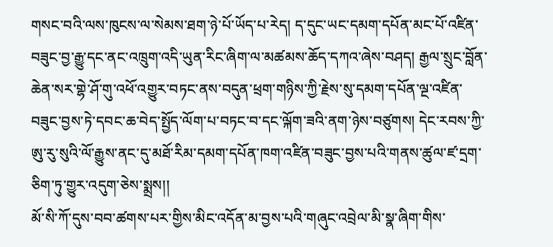གསང་བའི་ལས་ཁུངས་ལ་སེམས་ཐག་ཉེ་པོ་ཡོད་པ་རེད། ད་དུང་ཡང་དམག་དཔོན་མང་པོ་འཛིན་བཟུང་བྱ་རྒྱུ་དང་ནང་འཁྲུག་འདི་ཡུན་རིང་ཞིག་ལ་མཚམས་ཆོད་དཀའ་ཞེས་བཤད། རྒྱལ་སྲུང་བློན་ཆེན་སར་གྷེ་ཤོ་གུ་འཕོ་འགྱུར་བཏང་ནས་བདུན་ཕྲག་གཉིས་ཀྱི་རྗེས་སུ་དམག་དཔོན་ལྔ་འཛིན་བཟུང་བྱས་ཏེ་དབང་ཆ་བེད་སྤྱོད་ལོག་པ་བཏང་བ་དང་ལྐོག་ཟའི་ནག་ཉེས་བཙུགས། དེང་རབས་ཀྱི་ཨུ་རུ་སུའི་ལོ་རྒྱུས་ནང་དུ་མཐོ་རིམ་དམག་དཔོན་ཁག་འཛིན་བཟུང་བྱས་པའི་གནས་ཚུལ་ཛ་དྲག་ཅིག་ཏུ་གྱུར་འདུག་ཅེས་སྨྲས།།
མོ་སི་ཀོ་དུས་བབ་ཚགས་པར་གྱིས་མིང་འདོན་མ་བྱས་པའི་གཞུང་འབྲེལ་མི་སྣ་ཞིག་གིས་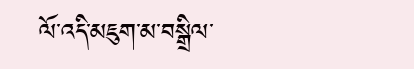ལོ་འདི་མཇུག་མ་བསྒྲིལ་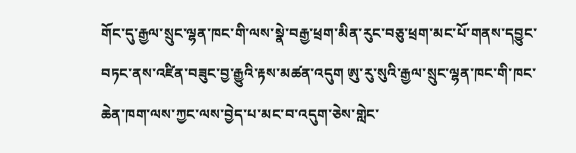གོང་དུ་རྒྱལ་སྲུང་ལྷན་ཁང་གི་ལས་སྣེ་བརྒྱ་ཕྲག་མིན་རུང་བཅུ་ཕྲག་མང་པོ་གནས་དབྱུང་བཏང་ནས་འཛིན་བཟུང་བྱ་རྒྱུའི་རྟས་མཚན་འདུག ཨུ་རུ་སུའི་རྒྱལ་སྲུང་ལྷན་ཁང་གི་ཁང་ཆེན་ཁག་ལས་ཀྱང་ལས་བྱེད་པ་མང་བ་འདུག་ཅེས་གླེང་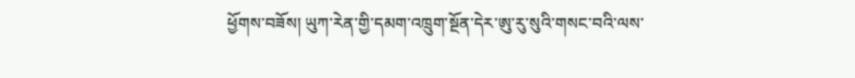ཕྱོགས་བཟོས། ཡུཀ་རེན་གྱི་དམག་འཁྲུག་སྔོན་དེར་ཨུ་རུ་སུའི་གསང་བའི་ལས་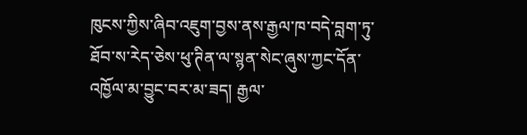ཁུངས་ཀྱིས་ཞིབ་འཇུག་བྱས་ནས་རྒྱལ་ཁ་བདེ་བླག་ཏུ་ཐོབ་ས་རེད་ཅེས་ཕུ་ཊིན་ལ་སྙན་སེང་ཞུས་ཀྱང་དོན་འཁྱོལ་མ་བྱུང་བར་མ་ཟད། རྒྱལ་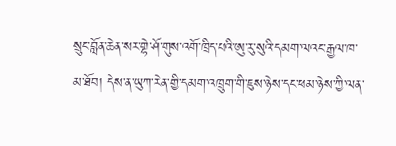སྲུང་བློན་ཆེན་སར་གྷེ་ཤོ་གུས་འགོ་ཁྲིད་པའི་ཨུ་རུ་སུའི་དམག་ལའང་རྒྱལ་ཁ་མ་ཐོབ། དེས་ན་ཡུཀ་རེན་གྱི་དམག་འཁྲུག་གི་ཇུས་ཉེས་དང་ཕམ་ཉེས་ཀྱི་ལན་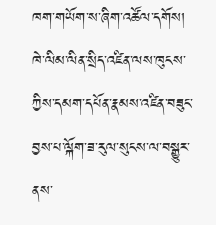ཁག་གཡོག་ས་ཞིག་འཚོལ་དགོས། ཁེ་ལིམ་ལིན་སྲིད་འཛིན་ལས་ཁུངས་ཀྱིས་དམག་དཔོན་རྣམས་འཛིན་བཟུང་བྱས་པ་ལྐོག་ཟ་རུལ་སུངས་ལ་བསྒྱུར་ནས་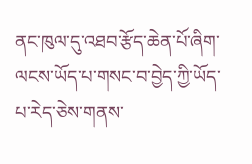ནང་ཁུལ་དུ་འཐབ་རྩོད་ཆེན་པོ་ཞིག་ལངས་ཡོད་པ་གསང་བ་བྱེད་ཀྱི་ཡོད་པ་རེད་ཅེས་གནས་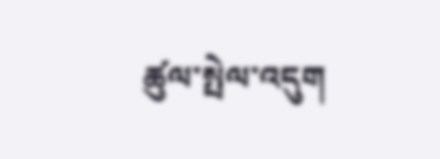ཚུལ་སྤེལ་འདུག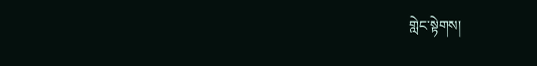གླེང་སྟེགས།